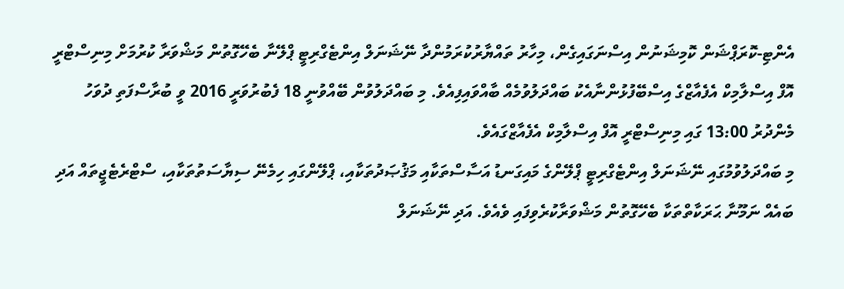އެންޓި-ކޮރަޕްޝަން ކޮމިޝަނުން އިސްނަގައިގެން، މިހާރު ތައްޔާރުކުރަމުންދާ ނޭޝަނަލް އިންޓެގްރިޓީ ޕްލޭނާ ބެހޭގޮތުން މަޝްވަރާ ކުރުމަށް މިނިސްޓްރީ އޮފް އިސްލާމިކް އެފެއާޒްގެ އިސްބޭފުޅުންނާއެކު ބައްދަލުވުމެއް ބާއްވައިފިއެވެ. މި ބައްދަލުވުން ބޭއްވުނީ 18 ފެބުރުވަރީ 2016 ވީ ބުރާސްފަތި ދުވަހު މެންދުރު 13:00 ގައި މިނިސްޓްރީ އޮފް އިސްލާމިކް އެފެއާޒްގައެވެ.
މި ބައްދަލުވުމުގައި ނޭޝަނަލް އިންޓެގްރިޓީ ޕްލޭންގެ މައިގަނޑު އަސާސްތަކާއި މަޤުޞަދުތަކާއި، ޕްލޭންގައި ހިމެނޭ ސިޔާސަތުތަކާއި، ސްޓްރެޓެޖީތައް އަދި ބައެއް ނަމޫނާ ޙަރަކާތްތަކާ ބެހޭގޮތުން މަޝްވަރާކުރެވިފައި ވެއެވެ. އަދި ނޭޝަނަލް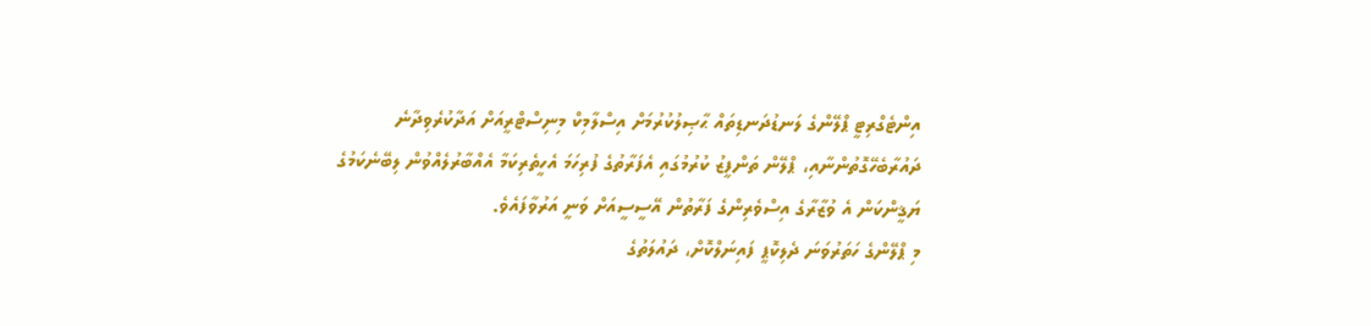އިންޓެގްރިޓީ ޕްލޭންގެ ލަނޑުދަނޑިތައް ޙާޞިލުކުރުމަށް އިސްލާމިކް މިނިސްޓްރީއަށް އަދާކުރެވިދާނެ ދައުރާބެހޭގޮތުންނާއި، ޕްލޭން ތަންފީޒު ކުރުމުގައި އެފަރާތުގެ ފުރިހަމަ އެހީތެރިކަމާ އެއްބާރުލެއްވުން ލިބޭނެކަމުގެ ޔަޤީންކަން އެ ވުޒާރާގެ އިސްވެރިންގެ ފަރާތުން އޭސީސީއަށް ވަނީ އަރުވާފައެވެ.
މި ޕްލޭންގެ ހަތަރުވަނަ ދެލިކޮޕީ ފައިނަލްކޮށް، ދައުލަތުގެ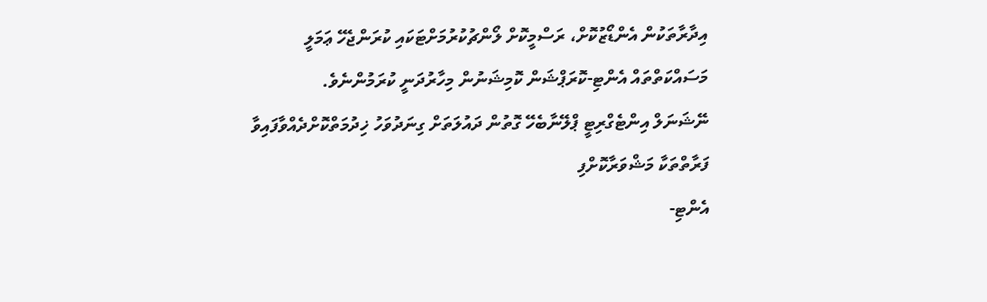އިދާރާތަކުން އެންޑޯޒުކޮށް، ރަސްމީކޮށް ލޯންޗުކުރުމަށްޓަކައި ކުރަންޖެހޭ ޢަމަލީ މަސައްކަތްތައް އެންޓި-ކޮރަޕްޝަން ކޮމިޝަނުން މިހާރުދަނީ ކުރަމުންނެވެ.
ނޭޝަނަލް އިންޓެގްރިޓީ ޕްލޭނާބެހޭ ގޮތުން ދައުލަތަށް ގިނަދުވަހު ޚިދުމަތްކޮށްދެއްވާފައިވާ ފަރާތްތަކާ މަޝްވަރާކޮށްފި
އެންޓި-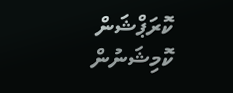ކޮރަޕްޝަން ކޮމިޝަނުން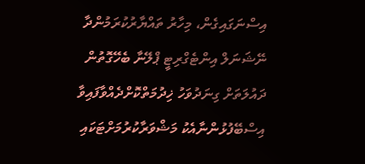އިސްނަގައިގެން، މިހާރު ތައްޔާރުކުރަމުންދާ ނޭޝަނަލް އިންޓެގްރިޓީ ޕްލޭނާ ބެހޭގޮތުން ދައުލަތަށް ގިނަދުވަހު ޚިދުމަތްކޮށްދެއްވާފައިވާ އިސްބޭފުޅުންނާއެކު މަޝްވަރާކުރުމަށްޓަކައި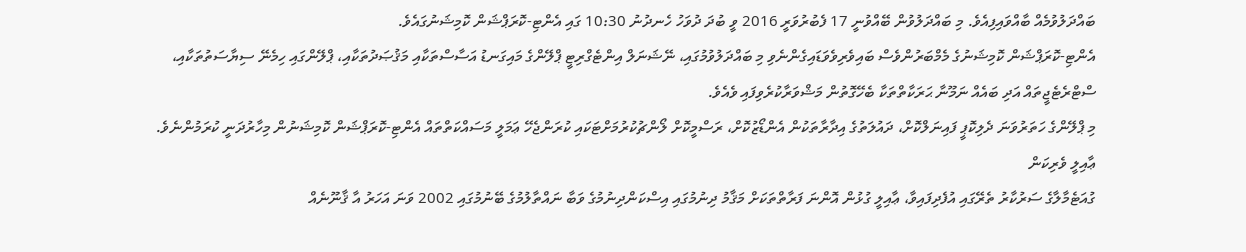ބައްދަލުވުމެއް ބާއްވައިފިއެވެ. މި ބައްދަލުވުން ބޭއްވުނީ 17 ފެބުރުވަރީ 2016 ވީ ބުދަ ދުވަހު ހެނދުނު 10:30 ގައި އެންޓި-ކޮރަޕްޝަން ކޮމިޝަނުގައެވެ.
އެންޓި-ކޮރަޕްޝަން ކޮމިޝަނުގެ މެމްބަރުންވެސް ބައިވެރިވެވަޑައިގެންނެވި މި ބައްދަލުވުމުގައި، ނޭޝަނަލް އިންޓެގްރިޓީ ޕްލޭންގެ މައިގަނޑު އަސާސްތަކާއި މަޤުޞަދުތަކާއި، ޕްލޭންގައި ހިމެނޭ ސިޔާސަތުތަކާއި، ސްޓްރެޓެޖީތައް އަދި ބައެއް ނަމޫނާ ޙަރަކާތްތަކާ ބެހޭގޮތުން މަޝްވަރާކުރެވިފައި ވެއެވެ.
މި ޕްލޭންގެ ހަތަރުވަނަ ދެލިކޮޕީ ފައިނަލްކޮށް، ދައުލަތުގެ އިދާރާތަކުން އެންޑޯޒުކޮށް، ރަސްމީކޮށް ލޯންޗުކުރުމަށްޓަކައި ކުރަންޖެހޭ ޢަމަލީ މަސައްކަތްތައް އެންޓި-ކޮރަޕްޝަން ކޮމިޝަނުން މިހާރުދަނީ ކުރަމުންނެވެ.
ޢާއިލީ ވެރިކަން
ގުއަޓެމާލާގެ ސަރުކާރު ތެރޭގައި އުފެދިފައިވާ، ޢާއިލީ ގުޅުން އޮންނަ ފަރާތްތަކަށް މަޤާމު ދިނުމުގައި އިސްކަންދިނުމުގެ ވަބާ ނައްތާލުމުގެ ބޭނުމުގައި 2002 ވަނަ އަހަރު އާ ޤާނޫނެއް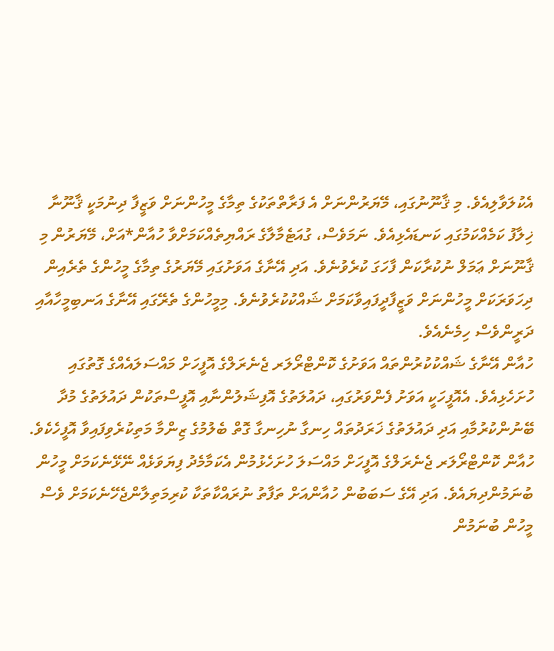އެކުލަވާލިއެވެ. މި ޤާނޫނުގައި، މޭޔަރުންނަށް އެ ފަރާތްތަކުގެ ތިމާގެ މީހުންނަށް ވަޒީފާ ދިނުމަކީ ޤާނޫނާ ޚިލާފު ކަމެއްކަމުގައި ކަނޑައެޅިއެވެ. ނަމަވެސް، ގުއަޓެމާލާގެ ރައްޔިތެއްކަމަށްވާ ހުއާން*އަށް، މޭޔަރުން މި ޤާނޫނަށް ޢަމަލް ނުކުރާކަން ފާހަގަ ކުރެވުނެވެ. އަދި އޭނާގެ އަވަށުގައި މޭޔަރުގެ ތިމާގެ މީހުންގެ ތެރެއިން ދިހަވަރަކަށް މީހުންނަށް ވަޒީފާދީފައިވާކަމަށް ޝައްކުކުރެވުނެވެ. މިމީހުންގެ ތެރޭގައި އޭނާގެ އަނބިމީހާއާއި ދަރީންވެސް ހިމެނެއެވެ.
ހުއާން އޭނާގެ ޝައްކުކުރުންތައް އަވަށުގެ ކޮންޓްރޯލަރ ޖެނެރަލްގެ އޮފީހަށް މައްސަލައެއްގެ ގޮތުގައި ހުށަހެޅިއެވެ. އެއޮފީހަކީ އަވަށު ފެންވަރުގައި، ދައުލަތުގެ އޮފިޝަލުންނާއި އޮފީސްތަކުން ދައުލަތުގެ މުދާ ބޭނުންކުރުމާއި އަދި ދައުލަތުގެ ޚަރަދުތައް ހިނގާ ނުހިނގާ ގޮތް ބެލުމުގެ ޒިންމާ މަތިކުރެވިފައިވާ އޮފީހެކެވެ. ހުއާން ކޮންޓްރޯލަރ ޖެނެރަލްގެ އޮފީހަށް މައްސަލަ ހުށަހެޅުމުން އެކަމާމެދު ފިޔަވަޅެއް ނޭޅޭނެކަމަށް މީހުން ބުނަމުންދިޔައެވެ. އަދި އޭގެ ސަބަބުން ހުއާންއަށް ތަފާތު ނުރައްކާތަކާ ކުރިމަތިލާންޖެހޭނެކަމަށް ވެސް މީހުން ބުނަމުން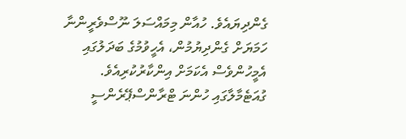ގެންދިޔައެވެ. ހުއާން މިމައްސަލަ ނޫސްވެރީންނާ ހަމަޔަށް ގެންދިޔުމުން، އެހީވުމުގެ ބަދަލުގައި އެމީހުންވެސް އެކަމަށް އިންކާރުކުރިއެވެ.
ގުއަޓެމާލާގައި ހުންނަ ޓްރާންސްޕޭރެންސީ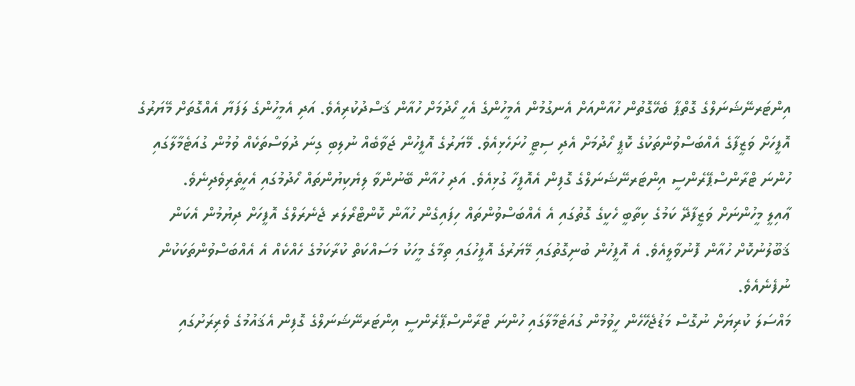އިންޓަރނޭޝަނަލްގެ ގޮތްޕާ ބެހޭގޮތުން ހުއާންއަށް އެނގުމުން އެމީހުންގެ އެހީ ހޯދުމަށް ހުއާން ޤަސްދުކުރިއެވެ. އަދި އެމީހުންގެ ލަފަޔާ އެއްގޮތަށް މޭޔަރުގެ އޮފީހަށް ވަޒީފާގެ އެއްބަސްވުންތަކުގެ ކޮޕީ ހޯދުމަށް އެދި ސިޓީ ހުށަހެޅިއެވެ. މޭޔަރުގެ އޮފީހުން ޖަވާބެއް ނުލިބި ގިނަ ދުވަސްތަކެއް ވުމުން ގުއަޓެމާލާގައި ހުންނަ ޓްރާންސްޕޭރެންސީ އިންޓަރނޭޝަނަލްގެ ގޮފިން އެއޮފީހާ ގުޅިއެވެ. އަދި ހުއާން ބޭނުންވާ ލިޔެކިޔުންތައް ހޯދުމުގައި އެހީތެރިވެދިނެވެ.
ޢާއިލީ މީހުންނަށް ވަޒީފާދޭ ކަމުގެ ކިތާބީ ހެކީގެ ގޮތުގައި އެ އެއްބަސްވުންތައް ހިފައިގެން ހުއާން ކޮންޓްރޯލަރ ޖެނެރަލްގެ އޮފީހަށް ދިޔުމުން އެކަން ޤަބޫލުނުކޮށް ހުއާން ފޮނުވާލީއެވެ. އެ އޮފީހުން ބުނިގޮތުގައި މޭޔަރުގެ އޮފީހުގައި ތިމާގެ މީހަކު މަސައްކަތް ކުރާކަމުގެ ހެއްކެއް އެ އެއްބަސްވުންތަކަކުން ނުފެނެއެވެ.
މައްސަލަ ކުރިޔަށް ނުގޮސް މަޑުޖެހޭހެން ހީވުމުން ގުއަޓެމާލާގައި ހުންނަ ޓްރާންސްޕޭރެންސީ އިންޓަރނޭޝަނަލްގެ ގޮފިން އެޤައުމުގެ ވެރިރަށުގައި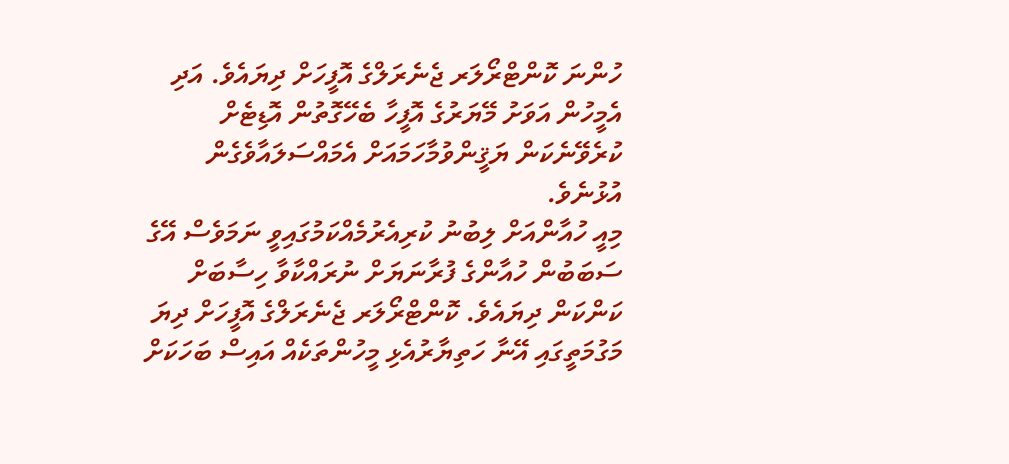ހުންނަ ކޮންޓްރޯލަރ ޖެނެރަލްގެ އޮފީހަށް ދިޔައެވެ. އަދި އެމީހުން އަވަށު މޭޔަރުގެ އޮފީހާ ބެހޭގޮތުން އޮޑިޓެށް ކުރެވޭނެކަން ޔަޤީންވުމާހަމައަށް އެމައްސަލައާވެގެން އުޅުނެވެ.
މިއީ ހުއާންއަށް ލިބުނު ކުރިއެރުމެއްކަމުގައިވީ ނަމަވެސް އޭގެ ސަބަބުން ހުއާންގެ ފުރާނަޔަށް ނުރައްކާވާ ހިސާބަށް ކަންކަން ދިޔައެވެ. ކޮންޓްރޯލަރ ޖެނެރަލްގެ އޮފީހަށް ދިޔަ މަގުމަތީގައި އޭނާ ހަތިޔާރުއެޅި މީހުންތަކެއް އައިސް ބަހަކަށް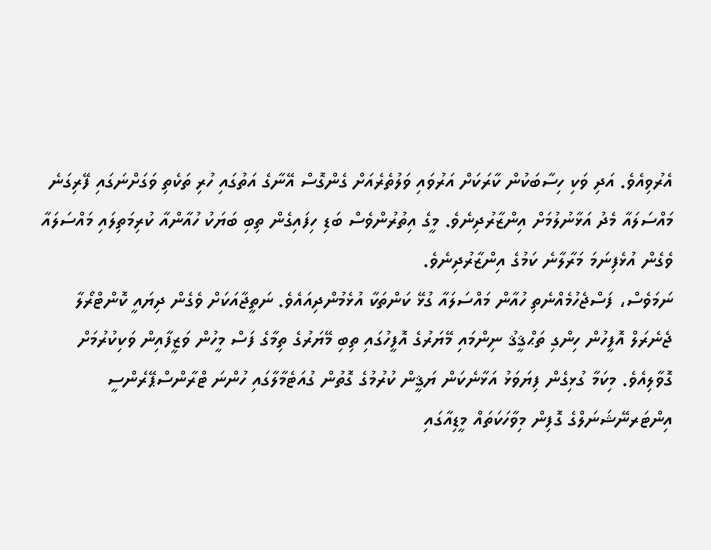އެރުވިއެވެ. އަދި ވަކި ހިސާބަކުން ކާރަކަށް އަރުވައި ވަލުތެރެއަށް ގެންގޮސް އޭނާގެ އަތުގައި ހުރި ތަކެތި ވަގަށްނަގައި ފޭރިގަނެ މައްސަލައާ މެދު އަޅާނުލުމަށް އިންޒާރުދިނެވެ. މީގެ އިތުރުންވެސް ބަޑި ހިފައިގެން ތިބި ބަޔަކު ހުއާންއާ ކުރިމަތިލައި މައްސަލައާ ވެގެން އުޅެފިނަމަ މަރާލާނެ ކަމުގެ އިންޒާރުދިނެވެ.
ނަމަވެސް، ފަސްޖެހުމެއްނެތި ހުއާން މައްސަލައާ ގުޅޭ ކަންތަކާ އުޅެމުންދިއައެވެ. ނަތީޖާއަކަށް ވެގެން ދިޔައީ ކޮންޓްރޯލާ ޖެނެރަލް އޮފީހުން ހިންގި ތަޙްޤީޤު ނިންމައި މޭޔަރުގެ އޮފީހުގައި ތިބި މޭޔަރުގެ ތިމާގެ ފަސް މީހުން ވަޒީފާއިން ވަކިކުރުމަށް ގޮވާލިއެވެ. މިކަމާ ގުޅިގެން ފިޔަވަޅު އަޅާނެކަން ޔަޤީން ކުރުމުގެ ގޮތުން ގުއަޓެމާލާގައި ހުންނަ ޓްރާންސްޕޭރެންސީ އިންޓަރނޭޝަނަލްގެ ގޮފިން މިވާހަކަތައް މީޑިއާގައި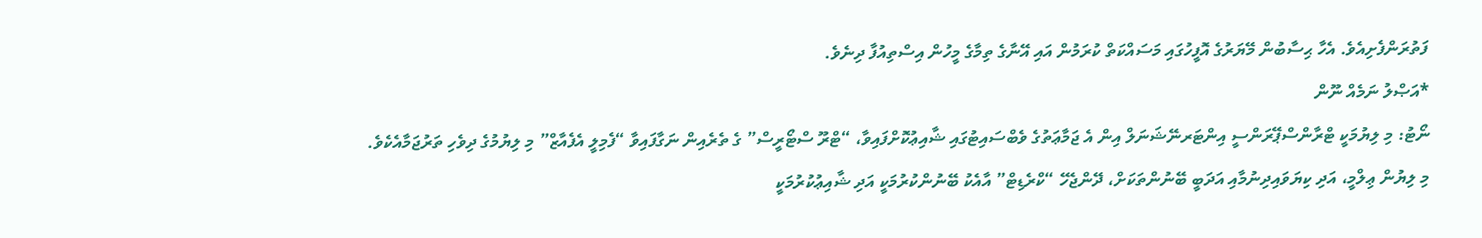ފަތުރަންފެށިއެވެ. އެހާ ޙިސާބުން މޭޔަރުގެ އޮފީހުގައި މަސައްކަތް ކުރަމުން އައި އޭނާގެ ތިމާގެ މީހުން އިސްތިއުފާ ދިނެވެ.
*އަޞްލު ނަމެއް ނޫން
ނޯޓު: މި ލިޔުމަކީ ޓްރާންސްޕޭރަންސީ އިންޓަރނޭޝަނަލް އިން އެ ޖަމާޢަތުގެ ވެބްސައިޓުގައި ޝާއިޢުކޮށްފައިވާ، “ޓްރޫ ސްޓޯރީސް” ގެ ތެރެއިން ނަގާފައިވާ “ފެމިލީ އެފެއާޒް” މި ލިޔުމުގެ ދިވެހި ތަރުޖަމާއެކެވެ.
މި ލިޔުން ޢިލްމީ، އަދި ކިޔަވައިދިނުމާއި އަދަބީ ބޭނުންތަކަށް، ދޭންޖެހޭ “ކްރެޑިޓް” އާއެކު ބޭނުންކުރުމަކީ އަދި ޝާއިޢުކުރުމަކީ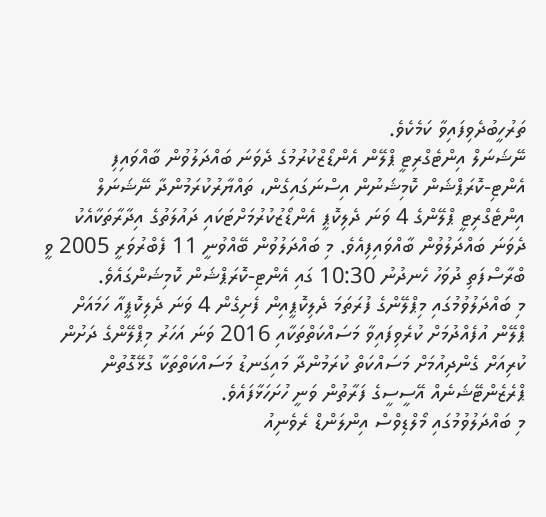ތަރުހީބުދެވިފައިވާ ކަމެކެވެ.
ނޭޝަނަލް އިންޓެގްރިޓީ ޕްލޭން އެންޑޯޒްކުރުމުގެ ދެވަނަ ބައްދަލުވުން ބާއްވައިފި
އެންޓި-ކޮރަޕްޝަން ކޮމިޝަނުން އިސްނަގައިގެން، ތައްޔާރުކުރަމުންދާ ނޭޝަނަލް އިންޓެގްރިޓީ ޕްލޭންގެ 4 ވަނަ ދެލިކޮޕީ އެންޑޯޒުކުރުމަށްޓަކައި ދައުލަތުގެ އިދާރާތަކާއެކު ދެވަނަ ބައްދަލުވުން ބާއްވައިފިއެވެ. މި ބައްދަލުވުން ބޭއްވުނީ 11 ފެބްރުވަރީ 2005 ވީ ބްރާސްފަތި ދުވަހު ހެނދުނު 10:30 ގައި އެންޓި-ކޮރަޕްޝަން ކޮމިޝަންގައެވެ.
މި ބައްދަލުވުމުގައި މިޕްލޭންގެ ފުރަތަމަ ދެލިކޮޕީއިން ފެށިގެން 4 ވަނަ ދެލިކޮޕީއާ ހަމައަށް ޕްލޭން އުފެއްދުމަށް ކުރެވިފައިވާ މަސައްކަތްތަކާއި 2016 ވަނަ އަހަރު މިޕްލޭންގެ ދަށުން ކުރިއަށް ގެންދިއުމަށް މަސައްކަތް ކުރަމުންދާ މައިގަނޑު މަސައްކަތްތަކާ ގުޅޭގޮތުން ޕްރެޒެންޓޭޝަނެއް އޭސީސީގެ ފަރާތުން ވަނީ ހުށަހަޅާފައެވެ.
މި ބައްދަލުވުމުގައި މޯލްޑިވްސް އިންލަންޑް ރެވެނިއު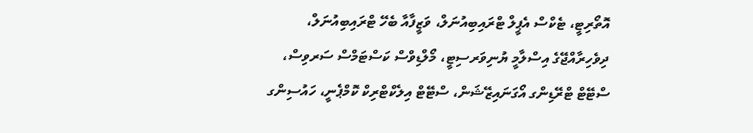އޮތޯރިޓީ، ޓެކްސް އެޕީލް ޓްރައިބިއުނަލް، ވަޒީފާއާ ބެހޭ ޓްރައިބިއުނަލް، ދިވެހިރާއްޖޭގެ އިސްލާމީ ޔުނިވަރސިޓީ، މޯލްޑިވްސް ކަސްޓަމްސް ސަރވިސް، ސްޓޭޓް ޓްރޭޑިންގ އޯގަނައިޒޭޝަން، ސްޓޭޓް އިލެކްޓްރިކް ކޮމްޕެނީ، ހައުސިންގ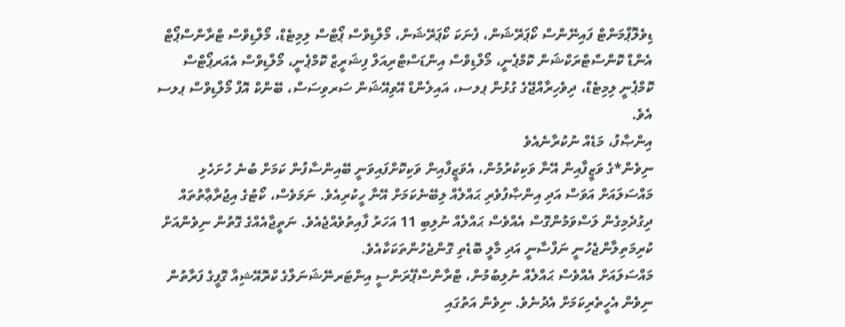ޑިވެލޮޕްމަންޓް ފައިނޭންސް ކޯޕަރޭޝަން، ފެނަކަ ކޯޕަރޭޝަން، މޯލްޑިވްސް ޕޯޓްސް ލިމިޓެޑް، މޯލްޑިވްސް ޓްރާންސްޕޯޓް އެންޑް ކޮންސްޓްރަކްޝަން ކޮމްޕެނީ، މޯލްޑިވްސް އިންޑަސްޓްރިއަލް ފިޝަރީޒް ކޮމްޕެނީ، މޯލްޑިވްސް އެއަރޕޯޓްސް ކޮމްޕެނީ ލިމިޓެޑް، ދިވެހިރާއްޖޭގެ ގުޅުން ޕލސ، އައިލެންޑް އޭވިއޭޝަން ސަރވިސަސް، ބޭންކް އޮފް މޯލްޑިވްސް ޕލސ އެވެ.
އިންޞާފު، މަޑެއް ނުކުރާނެއެވެ
ނިވެން*ގެ ވަޒީފާއިން އޭނާ ވަކިކުރުމުން، އެވަޒީފާއިން ވަކިކޮށްފައިވަނީ ބޭއިންސާފުން ކަމަށް ބުނެ ހުށަހެޅި މައްސަލައަށް އަވަސް އަދި އިންޞާފުވެރި ޙައްލެއް ލިބޭނެކަމަށް އޭނާ ހީކުރިއެވެ. ނަމަވެސް، ކޯޓުގެ އިޖުރާޢާތުތައް ދިގުދެމިގެން ލަސްވަމުންގޮސް އެއްވެސް ޙައްލެއް ނުލިބި 11 އަހަރު ފާއިތުވެއްޖެއެވެ. ނަތީޖާއެއްގެ ގޮތުން ނިވެންއަށް ކުރިމަތިލާންޖެހުނީ ނަފްސާނީ އަދި މާލީ ބޮޑެތި ގޮންޖެހުންތަކަކާއެވެ.
މައްސަލައަށް އެއްވެސް ޙައްލެއް ނުލިބުމުން، ޓްރާންސްޕޭރަންސީ އިންޓަރނޭޝަނަލްގެ ކްރޮއޭޝިއާ ގޮފީގެ ފަރާތުން ނިވެން އެހީތެރިކަމަށް އެދުނެވެ. ނިވެން އަތުގައި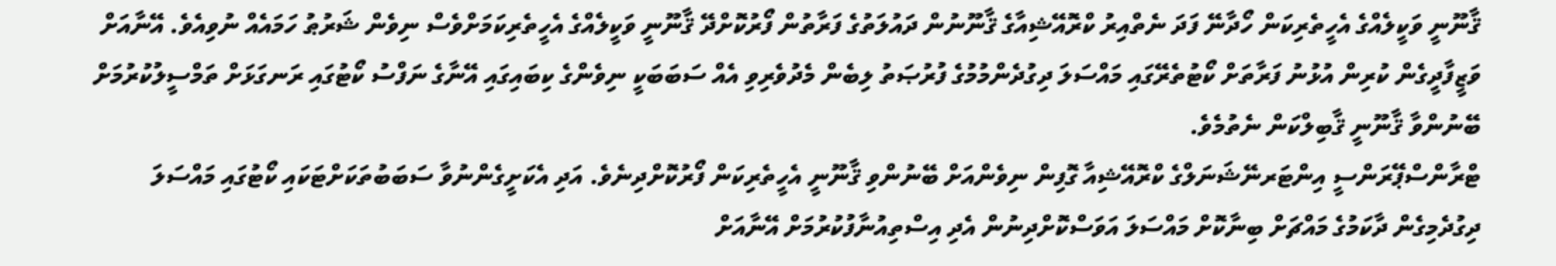ޤާނޫނީ ވަކީލެއްގެ އެހީތެރިކަން ހޯދާނޭ ފަދަ ނެތްއިރު ކްރޮއޭޝިއާގެ ޤާނޫނުން ދައުލަތުގެ ފަރާތުން ފޯރުކޮށްދޭ ޤާނޫނީ ވަކީލެއްގެ އެހީތެރިކަމަށްވެސް ނިވެން ޝަރުޠު ހަމައެއް ނުވިއެވެ. އޭނާއަށް ވަޒީފާދީގެން ކުރިން އުޅުނު ފަރާތަށް ކޯޓުތެރޭގައި މައްސަލަ ދިގުދެންމުމުގެ ފުރުޞަތު ލިބެން މެދުވެރިވި އެއް ސަބަބަކީ ނިވެންގެ ކިބައިގައި އޭނާގެ ނަފްސު ކޯޓުގައި ރަނގަޅަށް ތަމްސީލުކުރުމަށް ބޭނުންވާ ޤާނޫނީ ޤާބިލްކަން ނެތުމެވެ.
ޓްރާންސްޕޭރަންސީ އިންޓަރނޭޝަނަލްގެ ކްރޮއޭޝިއާ ގޮފިން ނިވެންއަށް ބޭނުންވި ޤާނޫނީ އެހީތެރިކަން ފޯރުކޮށްދިނެވެ. އަދި އެކަށީގެންނުވާ ސަބަބުތަކަށްޓަކައި ކޯޓުގައި މައްސަލަ ދިގުދެމިގެން ދާކަމުގެ މައްޗަށް ބިނާކޮށް މައްސަލަ އަވަސްކޮށްދިނުން އެދި އިސްތިއުނާފުކުރުމަށް އޭނާއަށް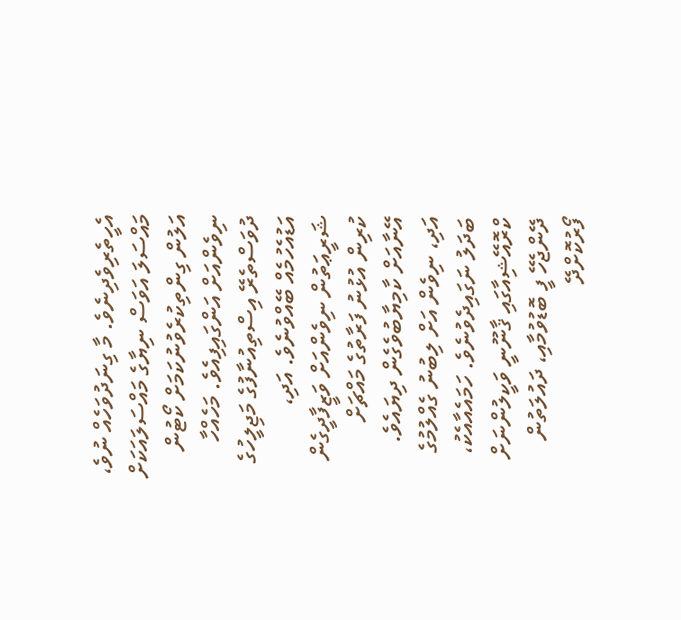އެހީތެރިވެދިނެވެ. މާ ގިނަދުވަހެއް ނުވެ، މައްސަލަ އަވަސް ނިޔާގެ މައްސަލައަކަށް އަލުން ގިންތިކުރެވުނުކަމަށް ކޯޓުން ނިވެންއަށް އަންގައިފިއެވެ. މަހެއްހާ ދުވަސްތެރޭ އިސްތިއުނާފުގެ މަޖިލީހުގެ އަޑުއެހުމެއް ބޭއްވުނެވެ. އަދި، ޝަރީޢަތުން ނިވެންއަށް ވަޒީފާދީގެން ކުރިން އުޅުނު ފަރާތުގެ މައްޗަށް އޭނާއަށް ކާމިޔާބުވެގެން ދިޔައެވެ.
އަދި، ނިވެން އަށް ލިބުނު ގެއްލުމުގެ ބަދަލު ނަގައިދެވުނެވެ. ހަމައެއާއެކު، ކްރޮއޭޝިއާގައި ޤާނޫނީ ވަކީލުންނަށް ދޭންޖެހޭ ފީ ބޮޑުވުމާއި، ދައުލަތުން ފޯރުކޮށްދޭ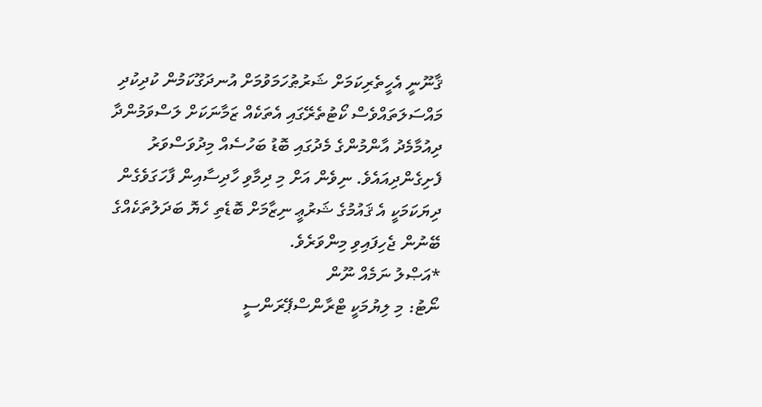ޤާނޫނީ އެހީތެރިކަމަށް ޝަރުޠުހަމަވުމަށް އުނދަގޫކަމުން ކުދިކުދި މައްސަލަތައްވެސް ކޯޓުތެރޭގައި އެތަކެއް ޒަމާނަކަށް ލަސްވަމުންދާ ދިއުމާމެދު އާންމުންގެ މެދުގައި ބޮޑު ބަހުސެއް މިދުވަސްވަރު ފެށިގެންދިއައެވެ. ނިވެން އަށް މި ދިމާވި ހާދިސާއިން ފާހަގަވެގެން ދިޔަކަމަކީ އެ ޤައުމުގެ ޝަރުޢީ ނިޒާމަށް ބޮޑެތި ހެޔޮ ބަދަލުތަކެއްގެ ބޭނުން ޖެހިފައިވި މިންވަރެވެ.
*އަޞްލު ނަމެއް ނޫން
ނޯޓު: މި ލިޔުމަކީ ޓްރާންސްޕޭރަންސީ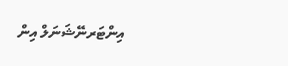އިންޓަރނޭޝަނަލް އިން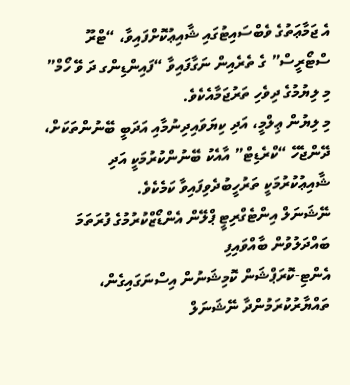އެ ޖަމާޢަތުގެ ވެބްސައިޓުގައި ޝާއިޢުކޮށްފައިވާ، “ޓްރޫ ސްޓޯރީސް” ގެ ތެރެއިން ނަގާފައިވާ “ފައިންޑިންގ ދަ ވޭ ހޯމް” މި ލިޔުމުގެ ދިވެހި ތަރުޖަމާއެކެވެ.
މި ލިޔުން ޢިލްމީ، އަދި ކިޔަވައިދިނުމާއި އަދަބީ ބޭނުންތަކަށް، ދޭންޖެހޭ “ކްރެޑިޓް” އާއެކު ބޭނުންކުރުމަކީ އަދި ޝާއިޢުކުރުމަކީ ތަރުހީބުދެވިފައިވާ ކަމެކެވެ.
ނޭޝަނަލް އިންޓެގްރިޓީ ޕްލޭން އެންޑޯޒްކުރުމުގެ ފުރަތަމަ ބައްދަލުވުން ބާއްވައިފި
އެންޓި-ކޮރަޕްޝަން ކޮމިޝަނުން އިސްނަގައިގެން، ތައްޔާރުކުރަމުންދާ ނޭޝަނަލް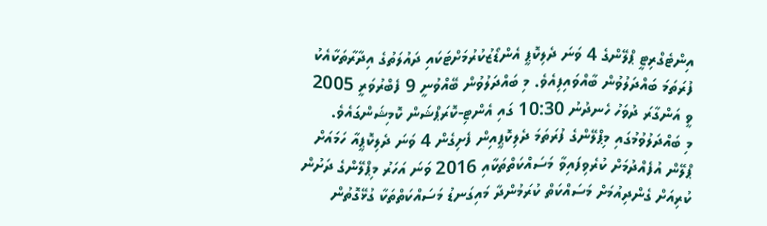އިންޓެގްރިޓީ ޕްލޭންގެ 4 ވަނަ ދެލިކޮޕީ އެންޑޯޒުކުރުމަށްޓަކައި ދައުލަތުގެ އިދާރާތަކާއެކު ފުރަތަމަ ބައްދަލުވުން ބާއްވައިފިއެވެ. މި ބައްދަލުވުން ބޭއްވުނީ 9 ފެބްރުވަރީ 2005 ވީ އަންގާރަ ދުވަހު ހެނދުނު 10:30 ގައި އެންޓި-ކޮރަޕްޝަން ކޮމިޝަންގައެވެ.
މި ބައްދަލުވުމުގައި މިޕްލޭންގެ ފުރަތަމަ ދެލިކޮޕީއިން ފެށިގެން 4 ވަނަ ދެލިކޮޕީއާ ހަމައަށް ޕްލޭން އުފެއްދުމަށް ކުރެވިފައިވާ މަސައްކަތްތަކާއި 2016 ވަނަ އަހަރު މިޕްލޭންގެ ދަށުން ކުރިއަށް ގެންދިއުމަށް މަސައްކަތް ކުރަމުންދާ މައިގަނޑު މަސައްކަތްތަކާ ގުޅޭގޮތުން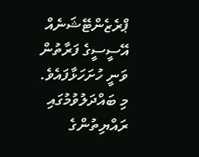ޕްރެޒެންޓޭޝަނެއް އޭސީސީގެ ފަރާތުން ވަނީ ހުށަހަޅާފައެވެ.
މި ބައްދަލުވުމުގައި ރައްޔިތުންގެ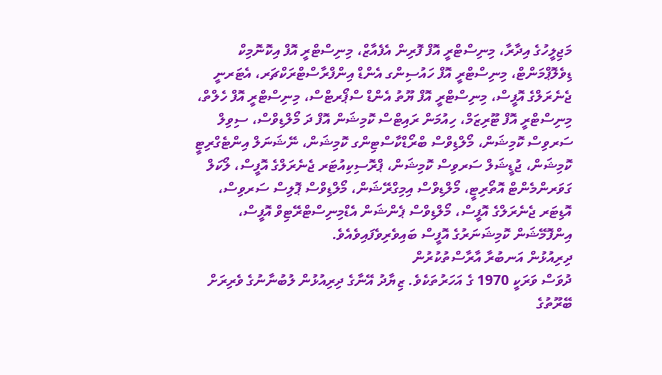މަޖިލީހުގެ އިދާރާ، މިނިސްޓްރީ އޮފް ފޮރިން އެފެއާޒް، މިނިސްޓްރީ އޮފް އިކޮނޮމިކް ޑިވެލޮޕްމަންޓް، މިނިސްޓްރީ އޮފް ހައުސިންގ އެންޑް އިންފްރާސްޓްރަކްޗަރ، އެޓަރނީ ޖެނެރަލްގެ އޮފީސް، މިނިސްޓްރީ އޮފް ޔޫތު އެންޑް ސްޕޯރޓްސް، މިނިސްޓްރީ އޮފް ހެލްތް، މިނިސްޓްރީ އޮފް ޓޫރިޒަމް، ހިއުމަން ރައިޓްސް ކޮމިޝަން އޮފް ދަ މޯލްޑިވްސް، ސިވިލް ސަރވިސް ކޮމިޝަން، މޯލްޑިވްސް ބްރޯޑްކާސްޓިންގ ކޮމިޝަން، ނޭޝަނަލް އިންޓެގްރިޓީ ކޮމިޝަން، ޖުޑީޝަލް ސަރވިސް ކޮމިޝަން، ޕްރޮސިކިއުޓަރ ޖެނެރަލްގެ އޮފީސް، ލޯކަލް ގަވަރންމެންޓް އޮތޯރިޓީ، މޯލްޑިވްސް އިމިގްރޭޝަން، މޯލްޑިވްސް ޕޮލިސް ސަރވިސް، އޮޑިޓަރ ޖެނެރަލްގެ އޮފީސް، މޯލްޑިވްސް ޕެންޝަން އެޑްމިނިސްޓްރޭޓިވް އޮފީސް، އިންފޮމޭޝަން ކޮމިޝަނަރުގެ އޮފީސް ބައިވެރިވެފައިވެއެވެ.
ދިރިއުޅުން އަނބުރާ އާރާސްތުކުރުން
ދުވަސް ވަރަކީ 1970 ގެ އަހަރުތަކެވެ. ޒިޔާދު އޭނާގެ ދިރިއުޅުން ލުބުނާނުގެ ވެރިރަށް ބޭރޫތުގެ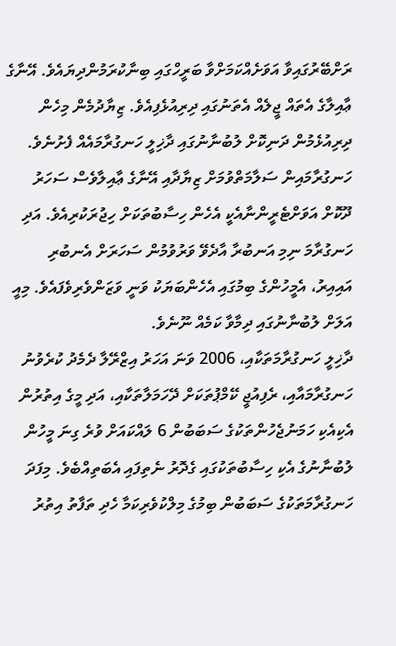ރަށްބޭރުގައިވާ އަވަށެއްކަމަށްވާ ބަރީހްގައި ބިނާކުރަމުންދިޔައެވެ. އޭނާގެ ޢާއިލާގެ އެތައް ޖީލެއް އެތަނުގައި ދިރިއުޅެފިއެވެ. ޒިޔާދުމެން މިހެން ދިރިއުޅެމުން ދަނިކޮށް ލުބުނާނުގައި ދާޚިލީ ހަނގުރާމައެއް ފެށުނެވެ. ހަނގުރާމައިން ސަލާމަތްވުމަށް ޒިޔާދާއި އޭނާގެ ޢާއިލާވެސް ސަހަރު ދޫކޮށް އަވަށްޓެރީންނާއެކީ އެހެން ހިސާބުތަކަށް ހިޖުރަކުރިއެވެ. އަދި ހަނގުރާމަ ނިމި އަނބުރާ އާދެވޭ ވަރުވުމުން ސަހަރަށް އެނބުރި އައިއިރު، އެމީހުންގެ ބިމުގައި އެހެންބަޔަކު ވަނީ ވަޒަންވެރިވެފައެވެ. މިއީ އަލަށް ލުބުނާނުގައި ދިމާވާ ކަމެއް ނޫނެވެ.
ދާޚިލީ ހަނގުރާމަތަކާއި، 2006 ވަނަ އަހަރު އިޒްރޭލާ ދެމެދު ކުރެވުނު ހަނގުރާމައާއި، ރެފިއުޖީ ކޭމްޕުތަކަށް ދޭހަމަލާތަކާއި، އަދި މީގެ އިތުރުން އެކިއެކި ހަމަނުޖެހުންތަކުގެ ސަބަބުން 6 ލައްކައަށް ވުރެ ގިނަ މީހުން ލުބުނާނުގެ އެކި ހިސާބުތަކުގައި ގެދޮރު ނެތިފައި އެބަތިއްބެވެ. މިފަދަ ހަނގުރާމަތަކުގެ ސަބަބުން ބިމުގެ މިލްކުވެރިކަމާ ހެދި ތަފާތު އިތުރު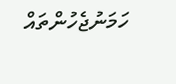ހަމަނުޖެހުންތައް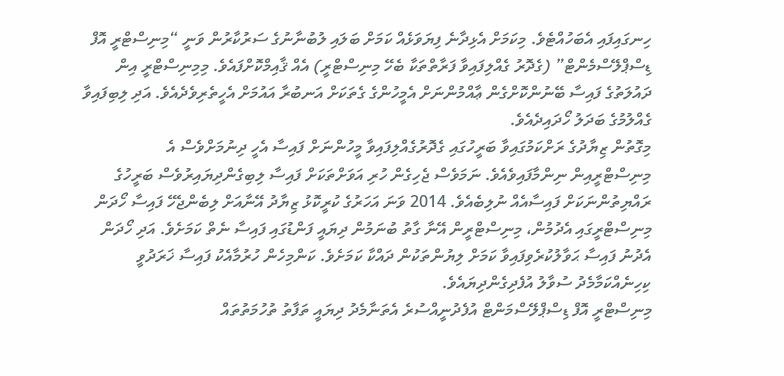ހިނގައިފައި އެބަހުއްޓެވެ. މިކަމަށް އެޅިދާނެ ފިޔަވަޅެއް ކަމަށް ބަލައި ލުބުނާނުގެ ސަރުކާރުން ވަނީ “މިނިސްޓްރީ އޮފް ޑިސްޕްލޭސްމެންޓް” (ގެދޮރު ގެއްލިފައިވާ ފަރާތްތަކާ ބެހޭ މިނިސްޓްރީ) އެއް ޤާއިމްކޮށްފައެވެ. މިމިނިސްޓްރީ އިން ދައުލަތުގެ ފައިސާ ބޭނުންކޮށްގެން ޢާއްމުންނަށް އެމީހުންގެ ގެތަކަށް އަނބުރާ އައުމަށް އެހީތެރިވެދެއެވެ. އަދި ލިބިފައިވާ ގެއްލުމުގެ ބަދަލު ހޯދައިދެއެވެ.
މިގޮތުން ޒިޔާދުގެ ރަށްކަމުގައިވާ ބަރީހުގައި ގެދޮރުގެއްލިފައިވާ މީހުންނަށް ފައިސާ އެހީ ދިނުމަށްވެސް އެ މިނިސްޓްރީއިން ނިންމާފައިވެއެވެ. ނަމަވެސް ޖެހިގެން ހުރި އަވަށްތަކަށް ފައިސާ ލިބިގެންދިޔައިރުވެސް ބަރީހުގެ ރައްޔިތުންނަކަށް ފައިސާއެއް ނުލިބެއެވެ. 2014 ވަނަ އަހަރުގެ ކުރީކޮޅު ޒިޔާދު އޭނާއަށް ލިބެންޖެހޭ ފައިސާ ހޯދަން މިނިސްޓްރީގައި އެދުމުން، މިނިސްޓްރީން އޭނާ ގާތު ބުނަމުން ދިޔައީ ފަންޑުގައި ފައިސާ ނެތް ކަމަށެވެ. އަދި ހޯދަން އެދުނު ފައިސާ ޙަވާލުކުރެވިފައިވާ ކަމަށް ލިޔުންތަކުން ދައްކާ ކަމަށެވެ. ކަންމިހެން ހުރުމާއެކު ފައިސާ ޚަރަދުވީ ކިހިނެއްކަމާމެދު ސުވާލު އުފެދިގެންދިޔައެވެ.
މިނިސްޓްރީ އޮފް ޑިސްޕްލޭސްމަންޓް އުފެދުނީއްސުރެ އެތަނާމެދު ދިޔައީ ތަފާތު ތުހުމަތުތައް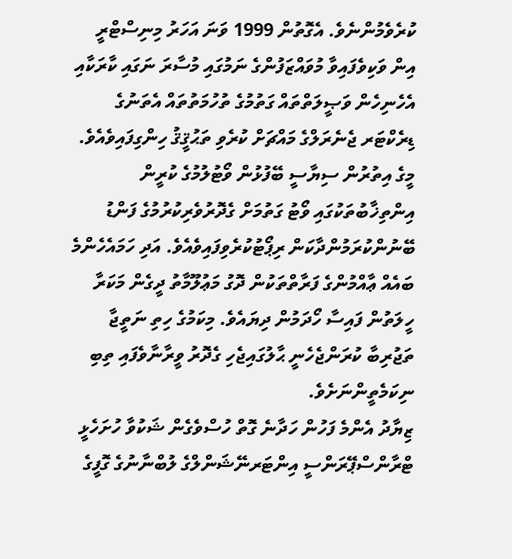ކުރެވެމުންނެވެ. އެގޮތުން 1999 ވަނަ އަހަރު މިނިސްޓްރީ އިން ވަކިވެފައިވާ މުވައްޒަފުންގެ ނަމުގައި މުސާރަ ނަގައި ކާރަކާއި އެހެނިހެން ވަޞީލަތްތައް ގަތުމުގެ ތުހުމަތުތައް އެތަނުގެ ޑިރެކްޓަރ ޖެނެރަލްގެ މައްޗަށް ކުރެވި ތަޙުޤީޤު ހިންގިފައިވެއެވެ. މީގެ އިތުރުން ސިޔާސީ ބޭފުޅުން ވޯޓުލުމުގެ ކުރީން އިންތިޚާބުތަކުގައި ވޯޓު ގަތުމަށް ގެދޮރުވެރިކުރުމުގެ ފަންޑު ބޭނުންކުރަމުންދާކަން ރިޕޯޓުކުރެވިފައިވެއެވެ. އަދި ހަމައެހެންމެ ބައެއް ޢާއްމުންގެ ފަރާތްތަކުން ދޮގު މަޢުލޫމާތު ދީގެން މަކަރާ ހީލަތުން ފައިސާ ހޯދަމުން ދިޔައެވެ. މިކަމުގެ ހިތި ނަތީޖާ ތަޖުރިބާ ކުރަންޖެހެނީ ޙާލުގައިޖެހި ގެދޮރު ވީރާނާވެފައި ތިބި ނިކަމެތީންނަށެވެ.
ޒިޔާދު އެންމެ ފަހުން ހަދާނެ ގޮތް ހުސްވެގެން ޝަކުވާ ހުށަހެޅީ ޓްރާންސްޕޭރަންސީ އިންޓަރނޭޝަންލްގެ ލުބްނާނުގެ ގޮފީގެ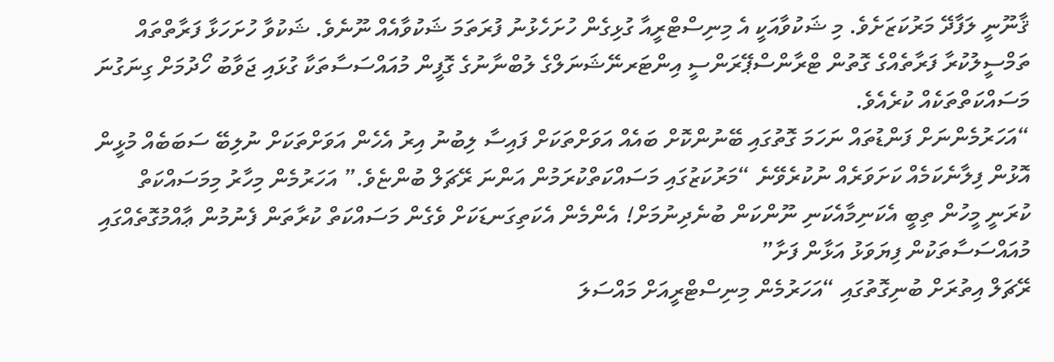ޤާނޫނީ ލަފާދޭ މަރުކަޒަށެވެ. މި ޝަކުވާއަކީ އެ މިނިސްޓްރީއާ ގުޅިގެން ހުށަހެޅުނު ފުރަތަމަ ޝަކުވާއެއް ނޫނެވެ. ޝަކުވާ ހުށަހަޅާ ފަރާތްތައް ތަމްސީލުކުރާ ފަރާތެއްގެ ގޮތުން ޓްރާންސްޕޭރަންސީ އިންޓަރނޭޝަނަލްގެ ލުބްނާނުގެ ގޮފީން މުއައްސަސާތަކާ ގުޅައި ޖަވާބު ހޯދުމަށް ގިނަގުނަ މަސައްކަތްތަކެއް ކުރެއެވެ.
“އަހަރުމެންނަށް ފަންޑުތައް ނަހަމަ ގޮތުގައި ބޭނުންކޮށް ބައެއް އަވަށްތަކަށް ފައިސާ ލިބުނު އިރު އެހެން އަވަށްތަކަށް ނުލިބޭ ސަބަބެއް މުޅީން އޮޅުން ފިލާނެކަމެއް ކަށަވަރެއް ނުކުރެވޭނެ “މަރުކަޒުގައި މަސައްކަތްކުރަމުން އަންނަ ރޭޗަލް ބުންޏެވެ.” އަހަރުމެން މިހާރު މިމަސައްކަތް ކުރަނީ މީހުން ތިބީ އެކަނިމާއެކަނި ނޫންކަން ބުނެދިނުމަށް! އެންމެން އެކަތިގަނޑަކަށް ވެގެން މަސައްކަތް ކުރާތަން ފެނުމުން ޢާއްމުގޮތެއްގައި މުއައްސަސާތަކުން ފިޔަވަޅު އަޅާން ފަށާ”
ރޭޗަލް އިތުރަށް ބުނިގޮތުގައި “އަހަރުމެން މިނިސްޓްރީއަށް މައްސަލަ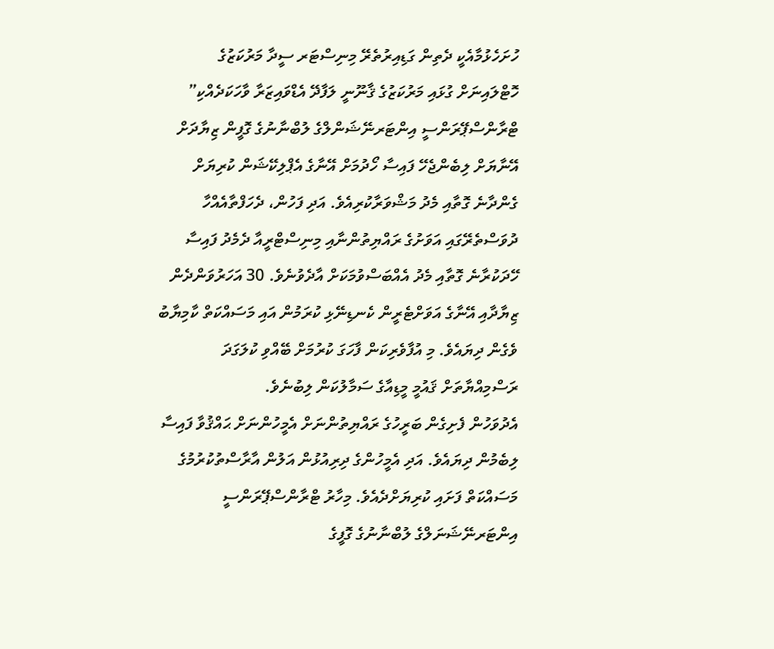ހުށަހެޅުމާއެކީ ދެތިން ގަޑިއިރުތެރޭ މިނިސްޓަރ ސީދާ މަރުކަޒުގެ ހޮޓްލައިނަށް ގުޅައި މަރުކަޒުގެ ޤާނޫނީ ލަފާދޭ އެޑްވައިޒަރާ ވާހަކަދެއްކި”
ޓްރާންސްޕޭރަންސީ އިންޓަރނޭޝަންލްގެ ލުބްނާނުގެ ގޮފީން ޒިޔާދަށް އޭނާޔަށް ލިބެންޖެހޭ ފައިސާ ހޯދުމަށް އޭނާގެ އެޕްލިކޭޝަން ކުރިޔަށް ގެންދާނެ ގޮތާއި މެދު މަޝްވަރާކުރިއެވެ. އަދި ފަހުން، ދެހަފްތާއެއްހާ ދުވަސްތެރޭގައި އަވަށުގެ ރައްޔިތުންނާއި މިނިސްޓްރީއާ ދެމެދު ފައިސާ ހޭދަކުރާނެ ގޮތާއި މެދު އެއްބަސްވުމަކަށް އާދެވުނެވެ. 30 އަހަރުވަންދެން ޒިޔާދާއި އޭނާގެ އަވަށްޓެރީން ކެނޑިނޭޅި ކުރަމުން އައި މަސައްކަތް ކާމިޔާބު ވެގެން ދިޔައެވެ. މި އުފާވެރިކަން ފާހަގަ ކުރުމަށް ބޭއްވި ކުލަގަދަ ރަސްމިއްޔާތަށް ޤައުމީ މީޑިއާގެ ސަމާލުކަން ލިބުނެވެ.
އެދުވަހުން ފެށިގެން ބަރީހުގެ ރައްޔިތުންނަށް އެމީހުންނަށް ޙައްޤުވާ ފައިސާ ލިބެމުން ދިޔައެވެ. އަދި އެމީހުންގެ ދިރިއުޅުން އަލުން އާރާސްތުކުރުމުގެ މަސައްކަތް ފަށައި ކުރިޔަށްދެއެވެ. މިހާރު ޓްރާންސްޕޭރަންސީ އިންޓަރނޭޝަނަލްގެ ލުބްނާނުގެ ގޮފީގެ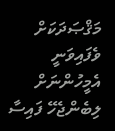މަޤްޞަދަކަށް ވެފައިވަނީ އެމީހުންނަށް ލިބެންޖެހޭ ފައިސާ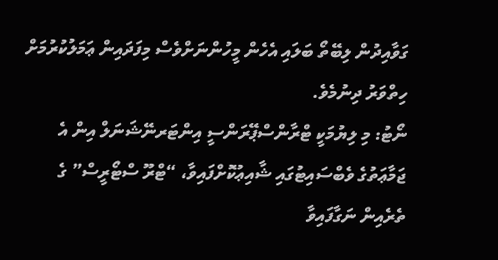ގަވާއިދުން ލިބޭތޯ ބަލައި އެހެން މީހުންނަށްވެސް މިފަދައިން ޢަމަލުކުރުމަށް ހިތްވަރު ދިނުމެވެ.
ނޯޓު: މި ލިޔުމަކީ ޓްރާންސްޕޭރަންސީ އިންޓަރނޭޝަނަލް އިން އެ ޖަމާޢަތުގެ ވެބްސައިޓުގައި ޝާއިޢުކޮށްފައިވާ، “ޓްރޫ ސްޓޯރީސް” ގެ ތެރެއިން ނަގާފައިވާ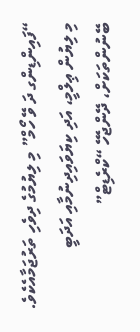“ފައިންޑިންގ ދަ ވޭ ހޯމް” މި ލިޔުމުގެ ދިވެހި ތަރުޖަމާއެކެވެ.
މި ލިޔުން ޢިލްމީ، އަދި ކިޔަވައިދިނުމާއި އަދަބީ ބޭނުންތަކަށް، ދޭންޖެހޭ “ކްރެޑިޓް”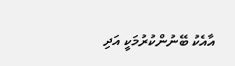އާއެކު ބޭނުންކުރުމަކީ އަދި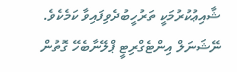ޝާއިޢުކުރުމަކީ ތަރުހީބުދެވިފައިވާ ކަމެކެވެ.
ނޭޝަނަލް އިންޓެގްރިޓީ ޕްލޭނާބެހޭ ގޮތުން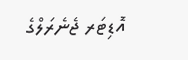އޮޑިޓަރ ޖެނެރަލްގެ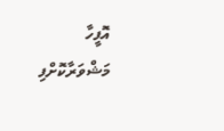އޮފީހާ މަޝްވަރާކޮށްފި